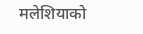मलेशियाको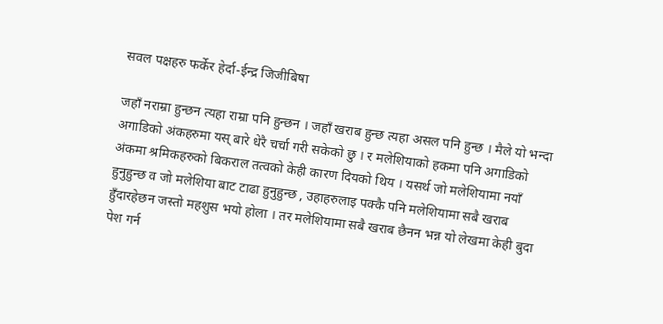सवल पक्षहरु फर्केर हेर्दा-ईन्द्र जिजीबिषा

जहाँ नराम्रा हुन्छन त्यहा राम्रा पनि हुन्छन । जहाँ खराब हुन्छ त्यहा असल पनि हुन्छ । मैले यो भन्दा अगाडिको अंकहरुमा यस् बारे धेरै चर्चा गरी सकेको छु । र मलेशियाको हकमा पनि अगाडिको अंकमा श्रमिकहरुको बिकराल तत्वको केही कारण दियको थिय । यसर्थ जो मलेशियामा नयाँ हुनुहुन्छ व जो मलेशिया बाट टाढा हुनुहुन्छ , उहाहरुलाइ पक्कै पनि मलेशियामा सबै खराब हुँदारहेछन जस्तो महशुस भयो होला । तर मलेशियामा सबै खराब छैनन भन्न यो लेखमा केही बुदा पेश गर्न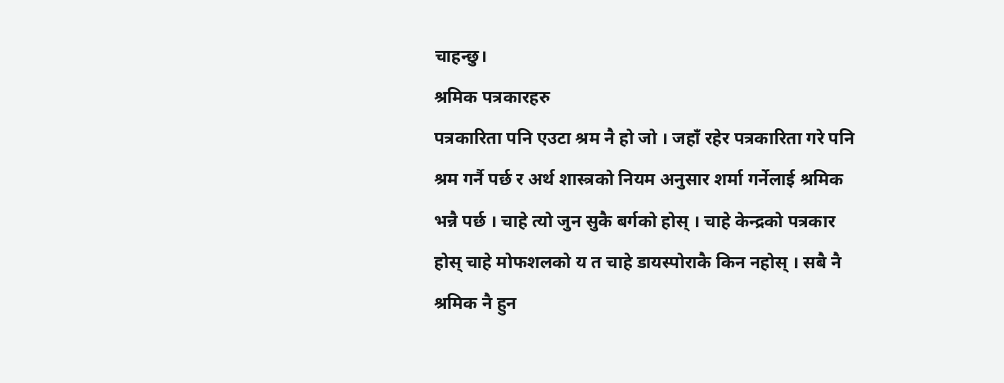चाहन्छु।
श्रमिक पत्रकारहरु
पत्रकारिता पनि एउटा श्रम नै हो जो । जहाँ रहेर पत्रकारिता गरे पनि श्रम गर्नै पर्छ र अर्थ शास्त्रको नियम अनुसार शर्मा गर्नेलाई श्रमिक भन्नै पर्छ । चाहे त्यो जुन सुकै बर्गको होस् । चाहे केन्द्रको पत्रकार होस् चाहे मोफशलको य त चाहे डायस्पोराकै किन नहोस् । सबै नै श्रमिक नै हुन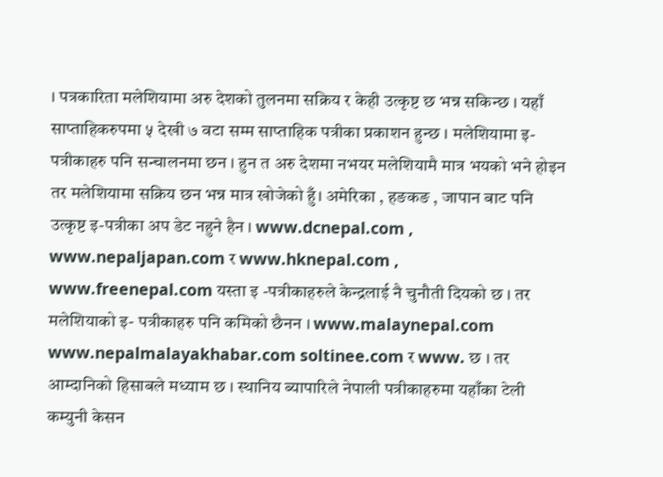। पत्रकारिता मलेशियामा अरु देशको तुलनमा सक्रिय र केही उत्कृष्ट छ भन्न सकिन्छ । यहाँ साप्ताहिकरुपमा ५ देखी ७ वटा सम्म साप्ताहिक पत्रीका प्रकाशन हुन्छ । मलेशियामा इ-पत्रीकाहरु पनि सन्चालनमा छन । हुन त अरु देशमा नभयर मलेशियामै मात्र भयको भने होइन तर मलेशियामा सक्रिय छन भन्न मात्र खोजेको हुँ। अमेरिका , हङकङ , जापान बाट पनि उत्कृष्ट इ-पत्रीका अप डेट नहुने हैन । www.dcnepal.com , www.nepaljapan.com र www.hknepal.com , www.freenepal.com यस्ता इ -पत्रीकाहरुले केन्द्रलाई नै चुनौती दियको छ । तर मलेशियाको इ- पत्रीकाहरु पनि कमिको छैनन । www.malaynepal.com www.nepalmalayakhabar.com soltinee.com र www. छ । तर आम्दानिको हिसाबले मध्याम छ । स्थानिय ब्यापारिले नेपाली पत्रीकाहरुमा यहाँका टेली कम्युनी केसन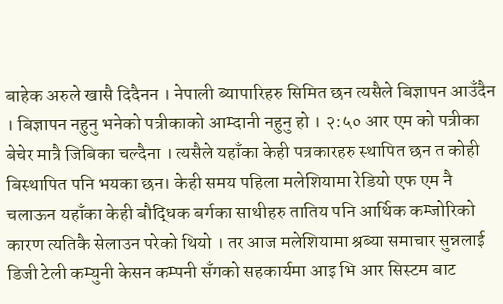बाहेक अरुले खासै दिदैनन । नेपाली ब्यापारिहरु सिमित छन त्यसैले बिज्ञापन आउँदैन । बिज्ञापन नहुनु भनेको पत्रीकाको आम्दानी नहुनु हो । २:५० आर एम को पत्रीका बेचेर मात्रै जिबिका चल्दैना । त्यसैले यहाँका केही पत्रकारहरु स्थापित छन त कोही बिस्थापित पनि भयका छन। केही समय पहिला मलेशियामा रेडियो एफ एम नै चलाऊन यहाँका केही बौद्धिक बर्गका साथीहरु तातिय पनि आर्थिक कम्जोरिको कारण त्यतिकै सेलाउन परेको थियो । तर आज मलेशियामा श्रब्या समाचार सुन्नलाई डिजी टेली कम्युनी केसन कम्पनी सँगको सहकार्यमा आइ भि आर सिस्टम बाट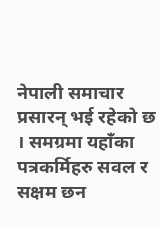नेपाली समाचार प्रसारन् भई रहेको छ । समग्रमा यहाँका पत्रकर्मिहरु सवल र सक्षम छन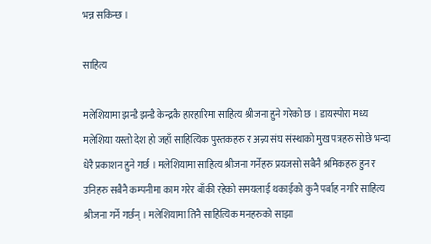भन्न सकिन्छ ।

साहित्य

मलेशियामा झन्डै झन्डै केन्द्रकै हारहारिमा साहित्य श्रीजना हुने गरेको छ । डायस्पोरा मध्य मलेशिया यस्तो देश हो जहाँ साहित्यिक पुस्तकहरु र अन्न्य संघ संस्थाको मुख पत्रहरु सोछे भन्दा धेरै प्रकाशन हुने गर्छ । मलेशियामा साहित्य श्रीजना गर्नेहरु प्रयजसो सबैनै श्रमिकहरु हुन र उनिहरु सबैनै कम्पनीमा काम गरेर बाँकी रहेको समयलाई थकाईको कुनै पर्बाह नगरि साहित्य श्रीजना गर्ने गर्छन् । मलेशियामा तिनै साहित्यिक मनहरुको साझा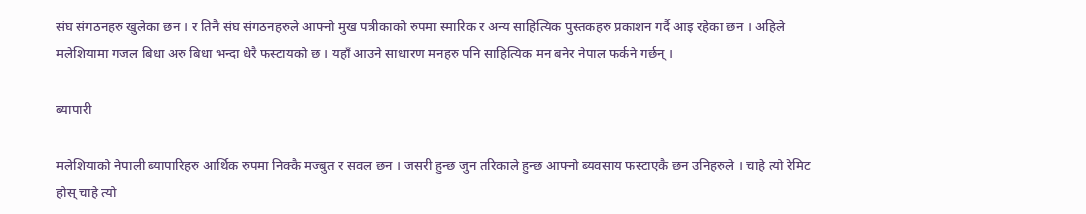संघ संगठनहरु खुलेका छन । र तिनै संघ संगठनहरुले आफ्नो मुख पत्रीकाको रुपमा स्मारिक र अन्य साहित्यिक पुस्तकहरु प्रकाशन गर्दै आइ रहेका छन । अहिले मलेशियामा गजल बिधा अरु बिधा भन्दा धेरै फस्टायको छ । यहाँ आउने साधारण मनहरु पनि साहित्यिक मन बनेर नेपाल फर्कने गर्छन् ।

ब्यापारी

मलेशियाको नेपाली ब्यापारिहरु आर्थिक रुपमा निक्कै मज्बुत र सवल छन । जसरी हुन्छ जुन तरिकाले हुन्छ आफ्नो ब्यवसाय फस्टाएकै छन उनिहरुले । चाहे त्यो रेमिट होस् चाहे त्यो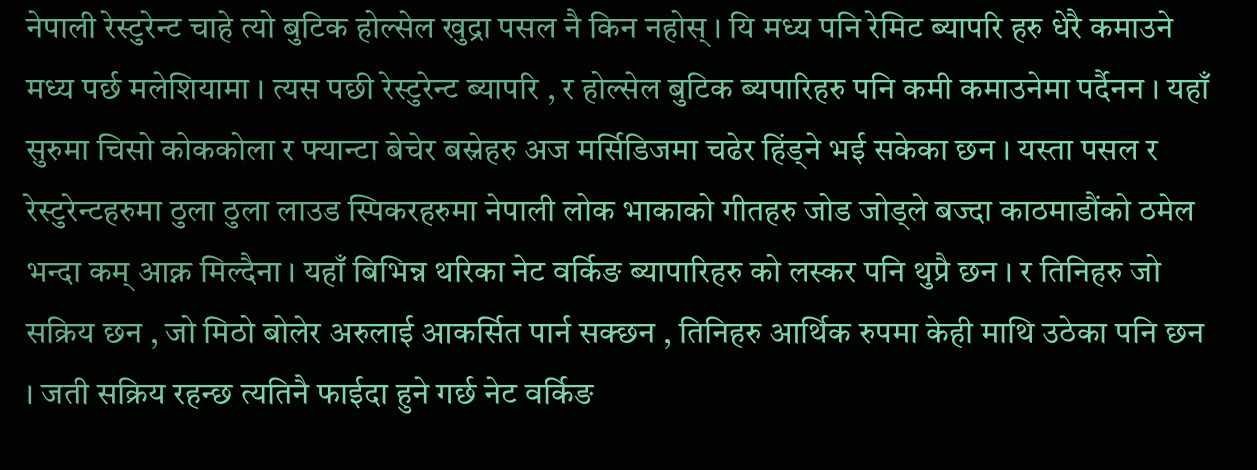नेपाली रेस्टुरेन्ट चाहे त्यो बुटिक होल्सेल खुद्रा पसल नै किन नहोस् । यि मध्य पनि रेमिट ब्यापरि हरु धेरै कमाउने मध्य पर्छ मलेशियामा । त्यस पछी रेस्टुरेन्ट ब्यापरि , र होल्सेल बुटिक ब्यपारिहरु पनि कमी कमाउनेमा पर्दैनन । यहाँ सुरुमा चिसो कोककोला र फ्यान्टा बेचेर बस्नेहरु अज मर्सिडिजमा चढेर हिंड्ने भई सकेका छन । यस्ता पसल र रेस्टुरेन्टहरुमा ठुला ठुला लाउड स्पिकरहरुमा नेपाली लोक भाकाको गीतहरु जोड जोड्ले बज्दा काठमाडौंको ठमेल भन्दा कम् आक्न मिल्दैना । यहाँ बिभिन्न थरिका नेट वर्किङ ब्यापारिहरु को लस्कर पनि थुप्रै छन । र तिनिहरु जो सक्रिय छन , जो मिठो बोलेर अरुलाई आकर्सित पार्न सक्छन , तिनिहरु आर्थिक रुपमा केही माथि उठेका पनि छन । जती सक्रिय रहन्छ त्यतिनै फाईदा हुने गर्छ नेट वर्किङ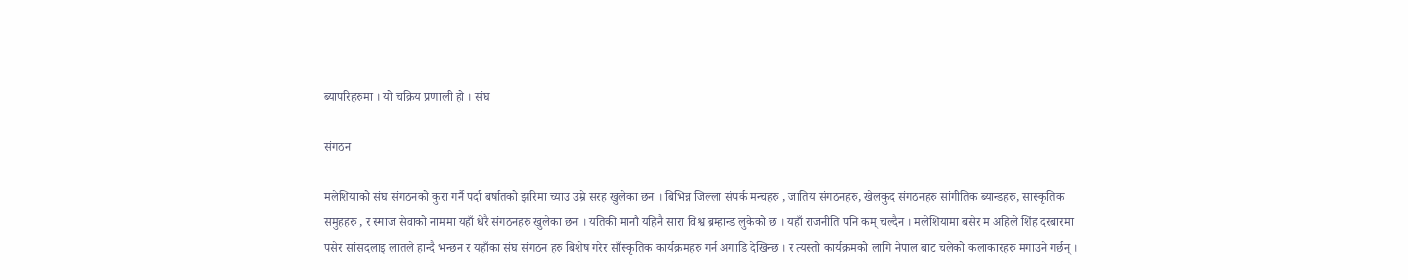ब्यापरिहरुमा । यो चक्रिय प्रणाली हो । संघ

संगठन

मलेशियाको संघ संगठनको कुरा गर्नै पर्दा बर्षातको झरिमा च्याउ उम्रे सरह खुलेका छन । बिभिन्न जिल्ला संपर्क मन्चहरु , जातिय संगठनहरु, खेलकुद संगठनहरु सांगीतिक ब्यान्डहरु, सास्कृतिक समुहहरु , र स्माज सेवाको नाममा यहाँ धेरै संगठनहरु खुलेका छन । यतिकी मानौ यहिनै सारा विश्व ब्रम्हान्ड लुकेको छ । यहाँ राजनीति पनि कम् चल्दैन । मलेशियामा बसेर म अहिले शिंह दरबारमा पसेर सांसदलाइ लातले हान्दै भन्छन र यहाँका संघ संगठन हरु बिशेष गरेर साँस्कृतिक कार्यक्रमहरु गर्न अगाडि देखिन्छ । र त्यस्तो कार्यक्रमको लागि नेपाल बाट चलेको कलाकारहरु मगाउने गर्छन् ।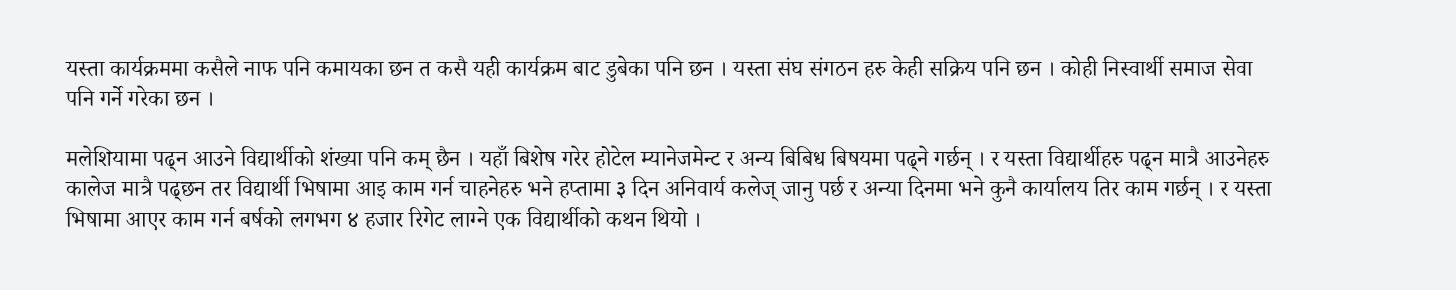यस्ता कार्यक्रममा कसैले नाफ पनि कमायका छन त कसै यही कार्यक्रम बाट डुबेका पनि छन । यस्ता संघ संगठन हरु केही सक्रिय पनि छन । कोही निस्वार्थी समाज सेवा पनि गर्ने गरेका छन ।

मलेशियामा पढ्न आउने विद्यार्थीको शंख्या पनि कम् छैन । यहाँ बिशेष गरेर होटेल म्यानेजमेन्ट र अन्य बिबिध बिषयमा पढ्ने गर्छन् । र यस्ता विद्यार्थीहरु पढ्न मात्रै आउनेहरु कालेज मात्रै पढ्छन तर विद्यार्थी भिषामा आइ काम गर्न चाहनेहरु भने हप्तामा ३ दिन अनिवार्य कलेज् जानु पर्छ र अन्या दिनमा भने कुनै कार्यालय तिर काम गर्छन् । र यस्ता भिषामा आएर काम गर्न बर्षको लगभग ४ हजार रिगेट लाग्ने एक विद्यार्थीको कथन थियो ।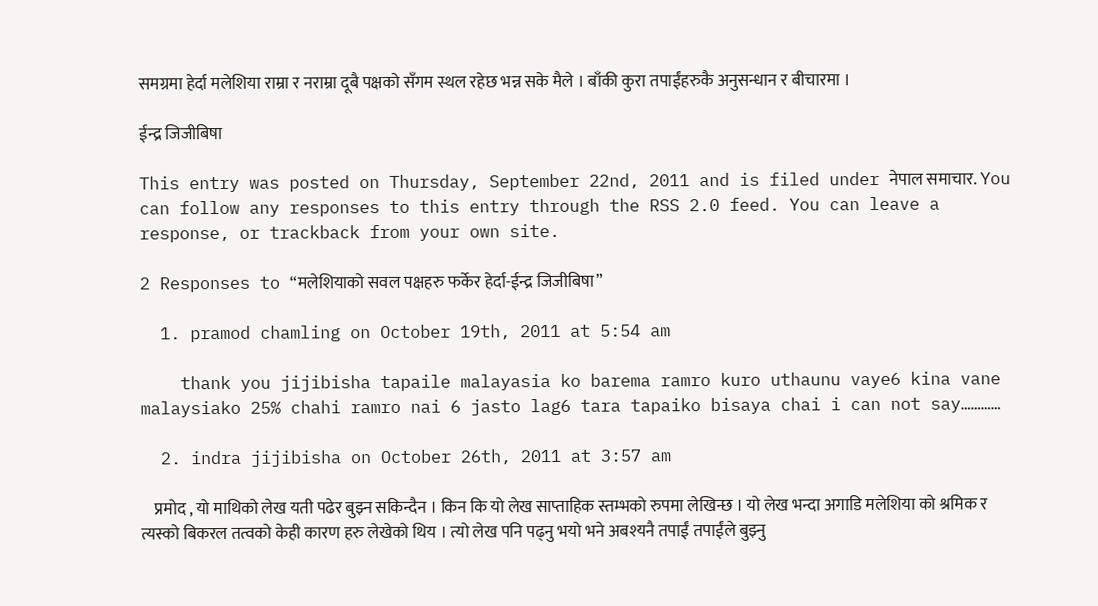समग्रमा हेर्दा मलेशिया राम्रा र नराम्रा दूबै पक्षको सँगम स्थल रहेछ भन्न सके मैले । बाँकी कुरा तपाईंहरुकै अनुसन्धान र बीचारमा ।

ईन्द्र जिजीबिषा

This entry was posted on Thursday, September 22nd, 2011 and is filed under नेपाल समाचार. You can follow any responses to this entry through the RSS 2.0 feed. You can leave a response, or trackback from your own site.

2 Responses to “मलेशियाको सवल पक्षहरु फर्केर हेर्दा-ईन्द्र जिजीबिषा”

  1. pramod chamling on October 19th, 2011 at 5:54 am

    thank you jijibisha tapaile malayasia ko barema ramro kuro uthaunu vaye6 kina vane malaysiako 25% chahi ramro nai 6 jasto lag6 tara tapaiko bisaya chai i can not say…………

  2. indra jijibisha on October 26th, 2011 at 3:57 am

    प्रमोद , यो माथिको लेख यती पढेर बुझ्न सकिन्दैन । किन कि यो लेख साप्ताहिक स्तम्भको रुपमा लेखिन्छ । यो लेख भन्दा अगाडि मलेशिया को श्रमिक र त्यस्को बिकरल तत्वको केही कारण हरु लेखेको थिय । त्यो लेख पनि पढ्नु भयो भने अबश्यनै तपाईं तपाईंले बुझ्नु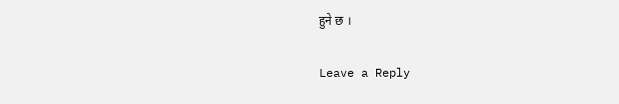हुने छ ।

Leave a Reply